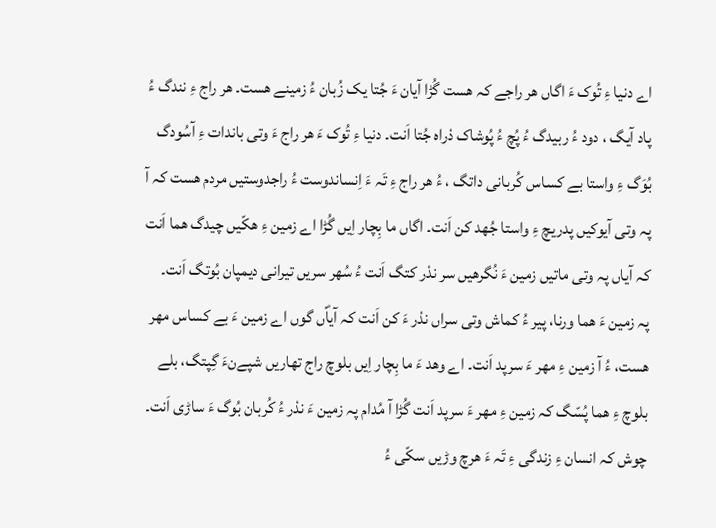اے دنیا ءِ تُوک ءَ اگاں ھر راجے کہ ھست گُڑا آیان ءَ جُتا یک زُبان ءُ زمینے ھست۔ ھر راج ءِ نندگ ءُ پاد آیگ ، دود ءُ ربیدگ ءُ پُچ ءُ پُوشاک دْراہ جُتا اَنت۔ دنیا ءِ تُوک ءَ ھر راج ءَ وتی باندات ءِ آسُودگ بُوَگ ءِ واستا بے کساس کُربانی داتگ ، ءُ ھر راج ءِ تَہ ءَ اِنساندوست ءُ راجدوستیں مردم ھست کہ آ پہ وتی آیوکیں پدریچ ءِ واستا جُھد کن اَنت۔ اگاں ما بِچار اِیں گُڑا اے زمین ءِ ھکّیں چیدگ ھما اَنت کہ آیاں پہ وتی ماتیں زمین ءَ نُگرھیں سر ندْر کتگ اَنت ءُ سُھر سریں تیرانی دیمپان بُوتگ اَنت۔
پہ زمین ءَ ھما ورنا، پیر ءُ کماش وتی سراں ندْر ءَ کن اَنت کہ آیاؐں گوں اے زمین ءَ بے کساس مھر ھست، ءُ آ زمین ءِ مھر ءَ سرپد اَنت۔ اے وھد ءَ ما بِچار اِیں بلوچ راج تھاریں شپےنءَ گِپتگ، بلے بلوچ ءِ ھما پُسّگ کہ زمین ءِ مھر ءَ سرپد اَنت گُڑا آ مُدام پہ زمین ءَ ندْر ءُ کُربان بُوگ ءَ ساڑی اَنت۔
چوش کہ انسان ءِ زندگی ءِ تَہ ءَ ھرچ وڑیں سکّی ءُ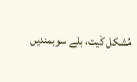مُشکل کَیت، بلے سوبمندیں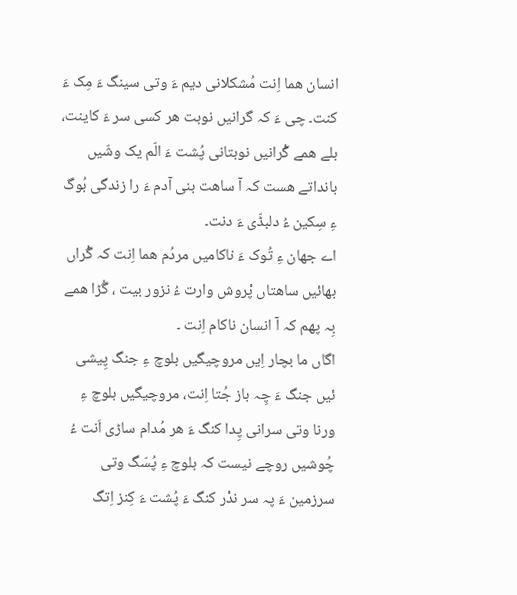انسان ھما اِنت مُشکلانی دیم ءَ وتی سینگ ءَ مِک ءَ کنت۔ چی ءَ کہ گرانیں نوبت ھر کسی سر ءَ کاینت، بلے ھمے گْرانیں نوبتانی پُشت ءَ الّم یک وشّیں بانداتے ھست کہ آ ساھت بنی آدم ءَ را زندگی بُوگ ءِ سِکین ءُ دلبڈّی ءَ دنت۔
اے جھان ءِ تُوک ءَ ناکامیں مردُم ھما اِنت کہ گْراں بھائیں ساھتاں پْروش وارت ءُ نزور بیت ، گُڑا ھمے بِہ پھم کہ آ انسان ناکام اِنت ۔
اگاں ما بچار اِیں مروچیگیں بلوچ ءِ جنگ پِیشی ئیں جنگ ءَ چِہ باز جُتا اِنت، مروچیگیں بلوچ ءِ ورنا وتی سرانی پِدا کنگ ءَ ھر مُدام ساڑی اَنت ءُ چُوشیں روچے نیست کہ بلوچ ءِ پُسّگ وتی سرزمین ءَ پہ سر ندْر کنگ ءَ پُشت ءَ کِنز اِتگ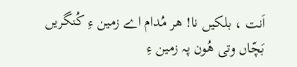اَنت ، بلکیں نا! ھر مُدام اے زمین ءِ کُنگریں بَچّاں وتی ھُون پہ زمین ءِ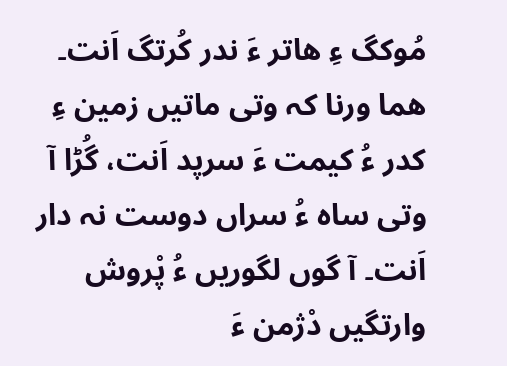مُوکگ ءِ ھاتر ءَ ندر کُرتگ اَنت۔
ھما ورنا کہ وتی ماتیں زمین ءِ کدر ءُ کیمت ءَ سرپد اَنت، گُڑا آ وتی ساہ ءُ سراں دوست نہ دار اَنت۔ آ گوں لگوریں ءُ پْروش وارتگیں دْژمن ءَ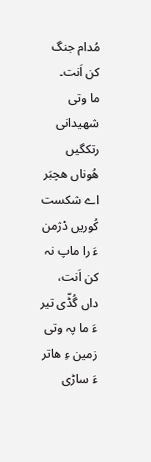مُدام جنگ کن اَنت۔
ما وتی شھیدانی رتکگیں ھُوناں ھچبَر اے شکست کُوریں دْژمن ءَ را ماپ نہ کن اَنت، داں گُڈّی تیر ءَ ما پہ وتی زمین ءِ ھاتر ءَ ساڑی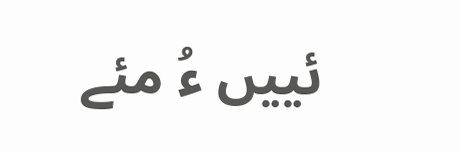ئییں ءُ مئے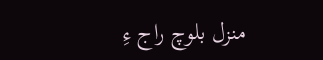منزل بلوچ راج ءِ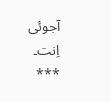آجوئی اِنت۔
***